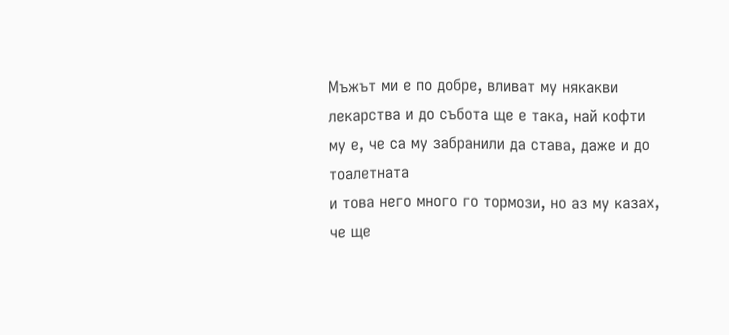Мъжът ми е по добре, вливат му някакви лекарства и до събота ще е така, най кофти му е, че са му забранили да става, даже и до тоалетната
и това него много го тормози, но аз му казах, че ще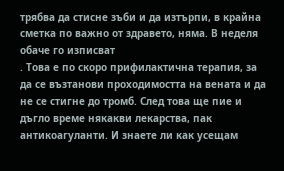трябва да стисне зъби и да изтърпи, в крайна сметка по важно от здравето, няма. В неделя обаче го изписват
. Това е по скоро прифилактична терапия, за да се възтанови проходимостта на вената и да не се стигне до тромб. След това ще пие и дъгло време някакви лекарства, пак антикоагуланти. И знаете ли как усещам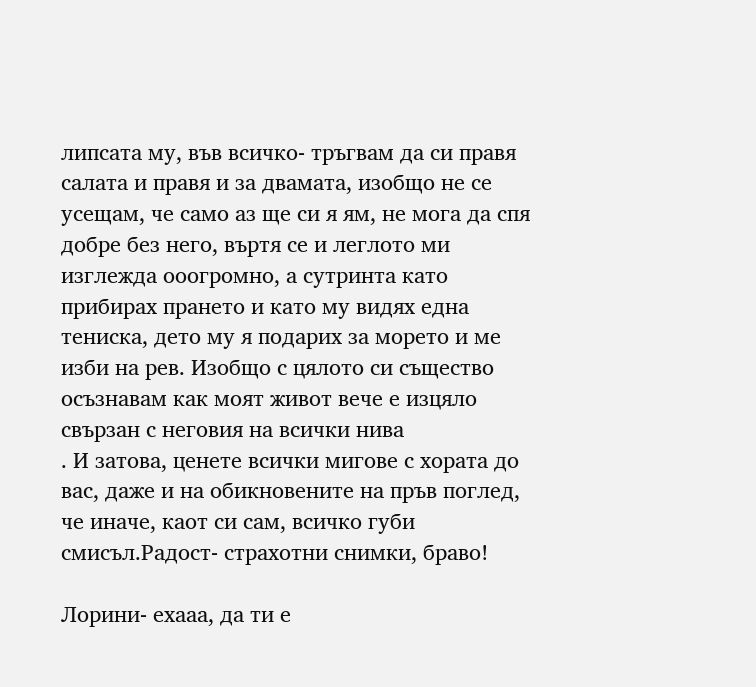липсата му, във всичко- тръгвам да си правя салата и правя и за двамата, изобщо не се усещам, че само аз ще си я ям, не мога да спя добре без него, въртя се и леглото ми изглежда ооогромно, а сутринта като прибирах прането и като му видях една тениска, дето му я подарих за морето и ме изби на рев. Изобщо с цялото си същество осъзнавам как моят живот вече е изцяло свързан с неговия на всички нива
. И затова, ценете всички мигове с хората до вас, даже и на обикновените на пръв поглед, че иначе, каот си сам, всичко губи смисъл.Радост- страхотни снимки, браво!

Лорини- ехааа, да ти е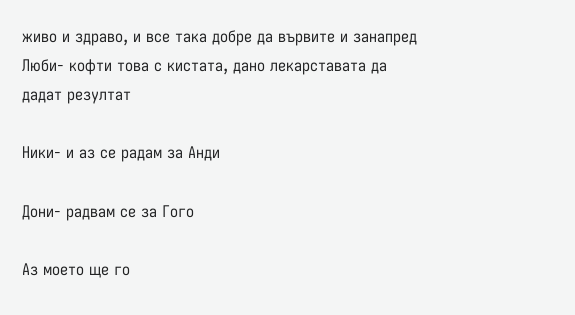живо и здраво, и все така добре да вървите и занапред
Люби- кофти това с кистата, дано лекарставата да дадат резултат

Ники- и аз се радам за Анди

Дони- радвам се за Гого

Аз моето ще го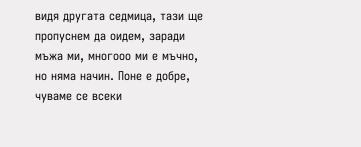видя другата седмица, тази ще пропуснем да оидем, заради мъжа ми, многооо ми е мъчно, но няма начин. Поне е добре, чуваме се всеки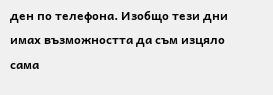ден по телефона. Изобщо тези дни имах възможността да съм изцяло сама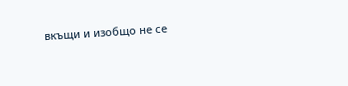вкъщи и изобщо не се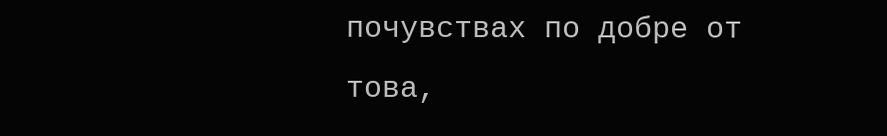почувствах по добре от това,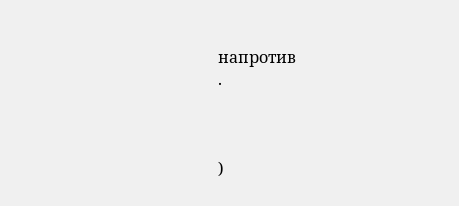напротив
.



)